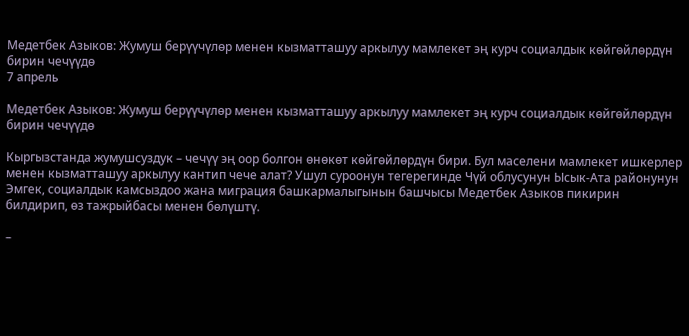Медетбек Азыков: Жумуш берүүчүлөр менен кызматташуу аркылуу мамлекет эң курч социалдык көйгөйлөрдүн бирин чечүүдө
7 апрель

Медетбек Азыков: Жумуш берүүчүлөр менен кызматташуу аркылуу мамлекет эң курч социалдык көйгөйлөрдүн бирин чечүүдө

Кыргызстанда жумушсуздук – чечүү эң оор болгон өнөкөт көйгөйлөрдүн бири. Бул маселени мамлекет ишкерлер менен кызматташуу аркылуу кантип чече алат? Ушул суроонун тегерегинде Чүй облусунун Ысык-Ата районунун Эмгек, социалдык камсыздоо жана миграция башкармалыгынын башчысы Медетбек Азыков пикирин билдирип, өз тажрыйбасы менен бөлүштү.

–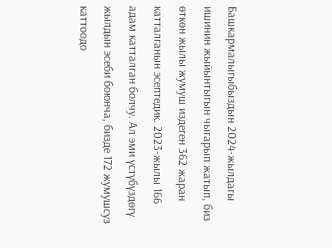Башкармалыгыбыздын 2024-жылдагы  ишинин жыйынтыгын чыгарып жатып, биз өткөн жылы жумуш издеген 362 жаран катталганын эсептедик. 2023-жылы 166 адам катталган болчу. Ал эми үстүбүздөгү жылдын эсеби боюнча, бизде 172 жумушсуз каттоодо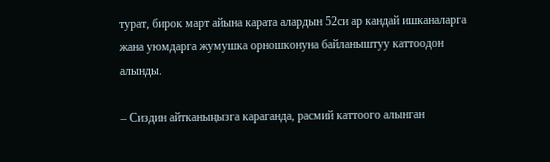турат, бирок март айына карата алардын 52си ар кандай ишканаларга жана уюмдарга жумушка орношконуна байланыштуу каттоодон алынды.

– Сиздин айтканыңызга караганда, расмий каттоого алынган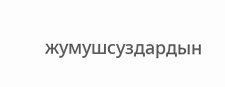жумушсуздардын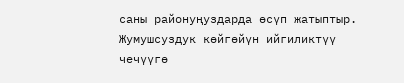саны районуңуздарда өсүп жатыптыр. Жумушсуздук көйгөйүн ийгиликтүү чечүүгө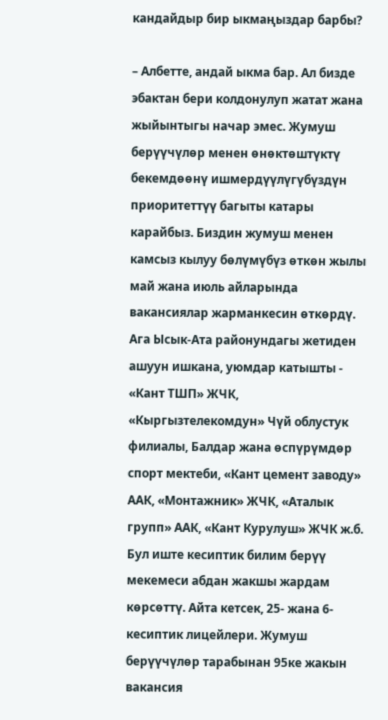кандайдыр бир ыкмаңыздар барбы?

– Албетте, андай ыкма бар. Ал бизде эбактан бери колдонулуп жатат жана жыйынтыгы начар эмес. Жумуш берүүчүлөр менен өнөктөштүктү бекемдөөнү ишмердүүлүгүбүздүн приоритеттүү багыты катары карайбыз. Биздин жумуш менен камсыз кылуу бөлүмүбүз өткөн жылы май жана июль айларында вакансиялар жарманкесин өткөрдү. Ага Ысык-Ата районундагы жетиден ашуун ишкана, уюмдар катышты - «Кант ТШП» ЖЧК, «Кыргызтелекомдун» Чүй облустук филиалы, Балдар жана өспүрүмдөр спорт мектеби, «Кант цемент заводу» ААК, «Монтажник» ЖЧК, «Аталык групп» ААК, «Кант Курулуш» ЖЧК ж.б. Бул иште кесиптик билим берүү мекемеси абдан жакшы жардам көрсөттү. Айта кетсек, 25- жана 6- кесиптик лицейлери. Жумуш берүүчүлөр тарабынан 95ке жакын вакансия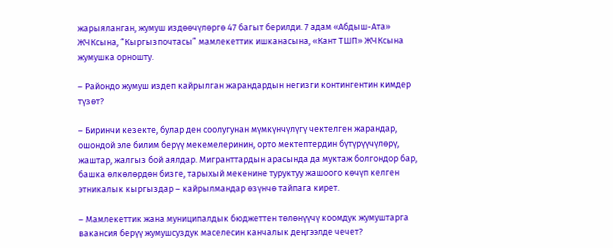жарыяланган, жумуш издөөчүлөргө 47 багыт берилди. 7 адам «Абдыш-Ата» ЖЧКсына, “Кыргызпочтасы” мамлекеттик ишканасына, «Кант ТШП» ЖЧКсына жумушка орношту.

– Райондо жумуш издеп кайрылган жарандардын негизги контингентин кимдер түзөт?

– Биринчи кезекте, булар ден соолугунан мүмкүнчүлүгү чектелген жарандар, ошондой эле билим берүү мекемелеринин, орто мектептердин бүтүрүүчүлөрү, жаштар, жалгыз бой аялдар. Мигранттардын арасында да муктаж болгондор бар, башка өлкөлөрдөн бизге, тарыхый мекенине туруктуу жашоого көчүп келген этникалык кыргыздар – кайрылмандар өзүнчө тайпага кирет.

– Мамлекеттик жана муниципалдык бюджеттен төлөнүүчү коомдук жумуштарга вакансия берүү жумушсуздук маселесин канчалык деңгээлде чечет?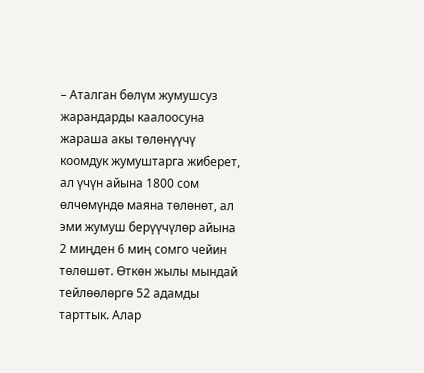– Аталган бөлүм жумушсуз жарандарды каалоосуна жараша акы төлөнүүчү коомдук жумуштарга жиберет, ал үчүн айына 1800 сом өлчөмүндө маяна төлөнөт, ал эми жумуш берүүчүлөр айына 2 миңден 6 миң сомго чейин төлөшөт. Өткөн жылы мындай тейлөөлөргө 52 адамды тарттык. Алар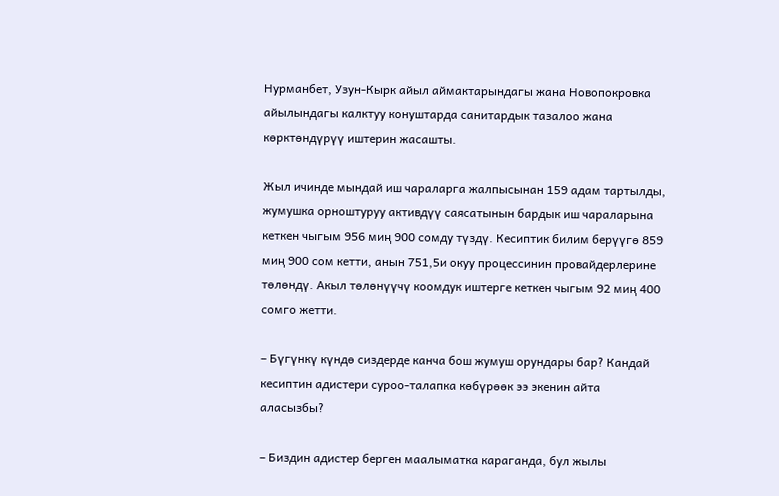Нурманбет, Узун-Кырк айыл аймактарындагы жана Новопокровка айылындагы калктуу конуштарда санитардык тазалоо жана көрктөндүрүү иштерин жасашты.

Жыл ичинде мындай иш чараларга жалпысынан 159 адам тартылды, жумушка орноштуруу активдүү саясатынын бардык иш чараларына кеткен чыгым 956 миң 900 сомду түздү. Кесиптик билим берүүгө 859 миң 900 сом кетти, анын 751,5и окуу процессинин провайдерлерине төлөндү. Акыл төлөнүүчү коомдук иштерге кеткен чыгым 92 миң 400 сомго жетти.

– Бүгүнкү күндө сиздерде канча бош жумуш орундары бар? Кандай кесиптин адистери суроо-талапка көбүрөөк ээ экенин айта аласызбы?

– Биздин адистер берген маалыматка караганда, бул жылы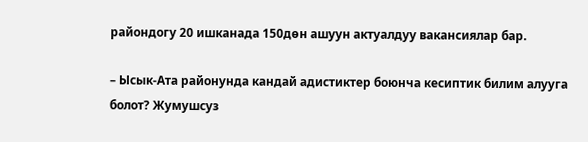райондогу 20 ишканада 150дөн ашуун актуалдуу вакансиялар бар.

– Ысык-Ата районунда кандай адистиктер боюнча кесиптик билим алууга болот? Жумушсуз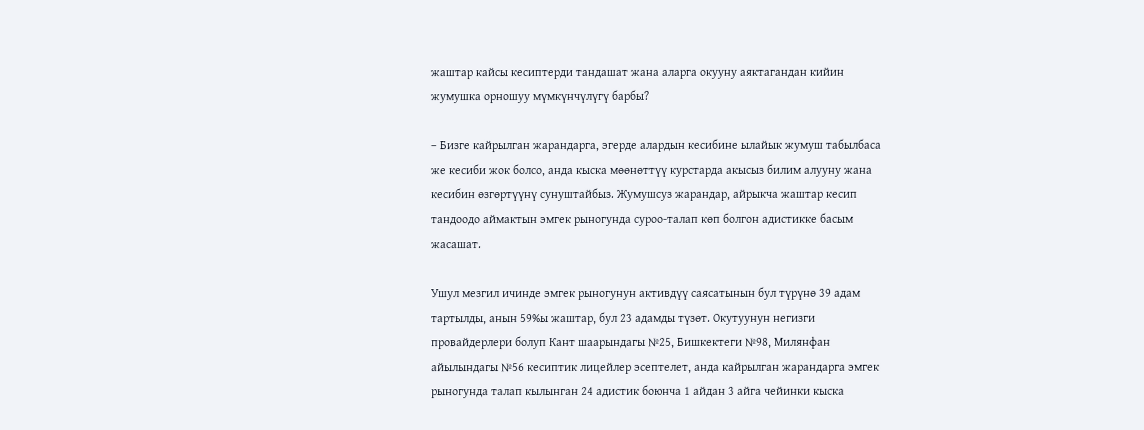жаштар кайсы кесиптерди тандашат жана аларга окууну аяктагандан кийин жумушка орношуу мүмкүнчүлүгү барбы?

– Бизге кайрылган жарандарга, эгерде алардын кесибине ылайык жумуш табылбаса же кесиби жок болсо, анда кыска мөөнөттүү курстарда акысыз билим алууну жана кесибин өзгөртүүнү сунуштайбыз. Жумушсуз жарандар, айрыкча жаштар кесип тандоодо аймактын эмгек рыногунда суроо-талап көп болгон адистикке басым жасашат.

Ушул мезгил ичинде эмгек рыногунун активдүү саясатынын бул түрүнө 39 адам тартылды, анын 59%ы жаштар, бул 23 адамды түзөт. Окутуунун негизги провайдерлери болуп Кант шаарындагы №25, Бишкектеги №98, Милянфан айылындагы №56 кесиптик лицейлер эсептелет, анда кайрылган жарандарга эмгек рыногунда талап кылынган 24 адистик боюнча 1 айдан 3 айга чейинки кыска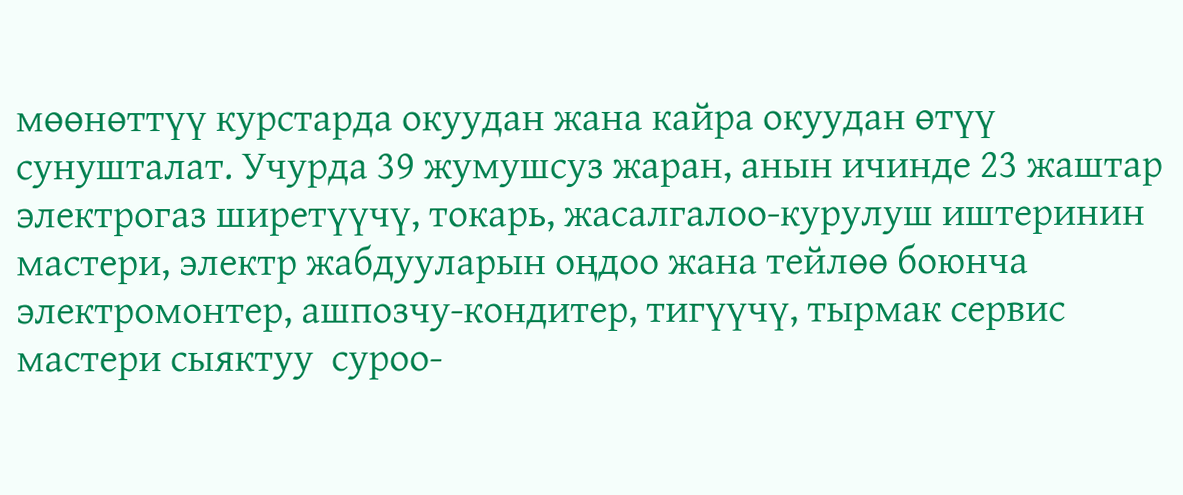мөөнөттүү курстарда окуудан жана кайра окуудан өтүү сунушталат. Учурда 39 жумушсуз жаран, анын ичинде 23 жаштар электрогаз ширетүүчү, токарь, жасалгалоо-курулуш иштеринин мастери, электр жабдууларын оңдоо жана тейлөө боюнча электромонтер, ашпозчу-кондитер, тигүүчү, тырмак сервис мастери сыяктуу  суроо-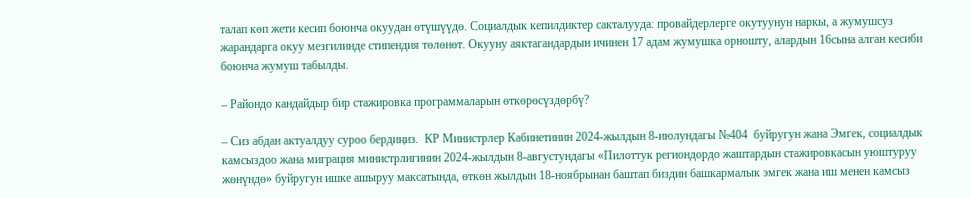талап көп жети кесип боюнча окуудан өтүшүүдө. Социалдык кепилдиктер сакталууда: провайдерлерге окутуунун наркы, а жумушсуз жарандарга окуу мезгилинде стипендия төлөнөт. Окууну аяктагандардын ичинен 17 адам жумушка орношту, алардын 16сына алган кесиби боюнча жумуш табылды.

– Райондо кандайдыр бир стажировка программаларын өткөрөсүздөрбү?

– Сиз абдан актуалдуу суроо бердиңиз.  КР Министрлер Кабинетинин 2024-жылдын 8-июлундагы №404  буйругун жана Эмгек, социалдык камсыздоо жана миграция министрлигинин 2024-жылдын 8-августундагы «Пилоттук региондордо жаштардын стажировкасын уюштуруу жөнүндө» буйругун ишке ашыруу максатында, өткөн жылдын 18-ноябрынан баштап биздин башкармалык эмгек жана иш менен камсыз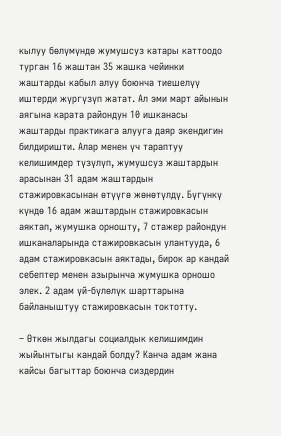кылуу бөлүмүндө жумушсуз катары каттоодо турган 16 жаштан 35 жашка чейинки жаштарды кабыл алуу боюнча тиешелүү иштерди жүргүзүп жатат. Ал эми март айынын аягына карата райондун 10 ишканасы жаштарды практикага алууга даяр экендигин билдиришти. Алар менен үч тараптуу келишимдер түзүлүп, жумушсуз жаштардын арасынан 31 адам жаштардын стажировкасынан өтүүгө жөнөтүлдү. Бүгүнкү күндө 16 адам жаштардын стажировкасын аяктап, жумушка орношту, 7 стажер райондун ишканаларында стажировкасын улантууда, 6 адам стажировкасын аяктады, бирок ар кандай себептер менен азырынча жумушка орношо элек. 2 адам үй-бүлөлүк шарттарына байланыштуу стажировкасын токтотту.

– Өткөн жылдагы социалдык келишимдин жыйынтыгы кандай болду? Канча адам жана кайсы багыттар боюнча сиздердин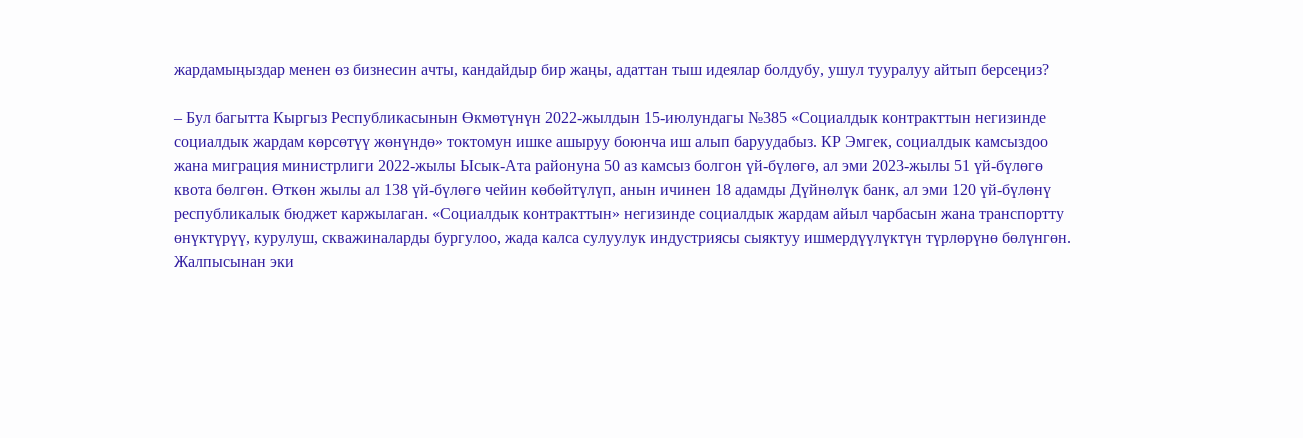жардамыңыздар менен өз бизнесин ачты, кандайдыр бир жаңы, адаттан тыш идеялар болдубу, ушул тууралуу айтып берсеңиз?

– Бул багытта Кыргыз Республикасынын Өкмөтүнүн 2022-жылдын 15-июлундагы №385 «Социалдык контракттын негизинде социалдык жардам көрсөтүү жөнүндө» токтомун ишке ашыруу боюнча иш алып баруудабыз. КР Эмгек, социалдык камсыздоо жана миграция министрлиги 2022-жылы Ысык-Ата районуна 50 аз камсыз болгон үй-бүлөгө, ал эми 2023-жылы 51 үй-бүлөгө квота бөлгөн. Өткөн жылы ал 138 үй-бүлөгө чейин көбөйтүлүп, анын ичинен 18 адамды Дүйнөлүк банк, ал эми 120 үй-бүлөнү республикалык бюджет каржылаган. «Социалдык контракттын» негизинде социалдык жардам айыл чарбасын жана транспортту өнүктүрүү, курулуш, скважиналарды бургулоо, жада калса сулуулук индустриясы сыяктуу ишмердүүлүктүн түрлөрүнө бөлүнгөн. Жалпысынан эки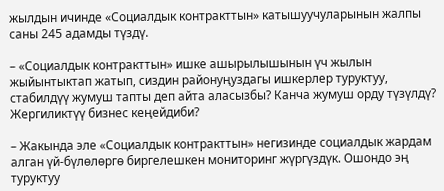жылдын ичинде «Социалдык контракттын» катышуучуларынын жалпы саны 245 адамды түздү.

– «Социалдык контракттын» ишке ашырылышынын үч жылын жыйынтыктап жатып, сиздин районуңуздагы ишкерлер туруктуу, стабилдүү жумуш тапты деп айта аласызбы? Канча жумуш орду түзүлдү? Жергиликтүү бизнес кеңейдиби?

– Жакында эле «Социалдык контракттын» негизинде социалдык жардам алган үй-бүлөлөргө биргелешкен мониторинг жүргүздүк. Ошондо эң туруктуу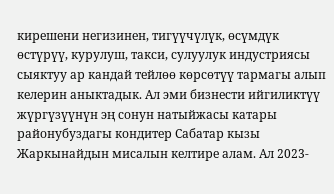кирешени негизинен, тигүүчүлүк, өсүмдүк өстүрүү, курулуш, такси, сулуулук индустриясы сыяктуу ар кандай тейлөө көрсөтүү тармагы алып келерин аныктадык. Ал эми бизнести ийгиликтүү жүргүзүүнүн эң сонун натыйжасы катары районубуздагы кондитер Сабатар кызы Жаркынайдын мисалын келтире алам. Ал 2023-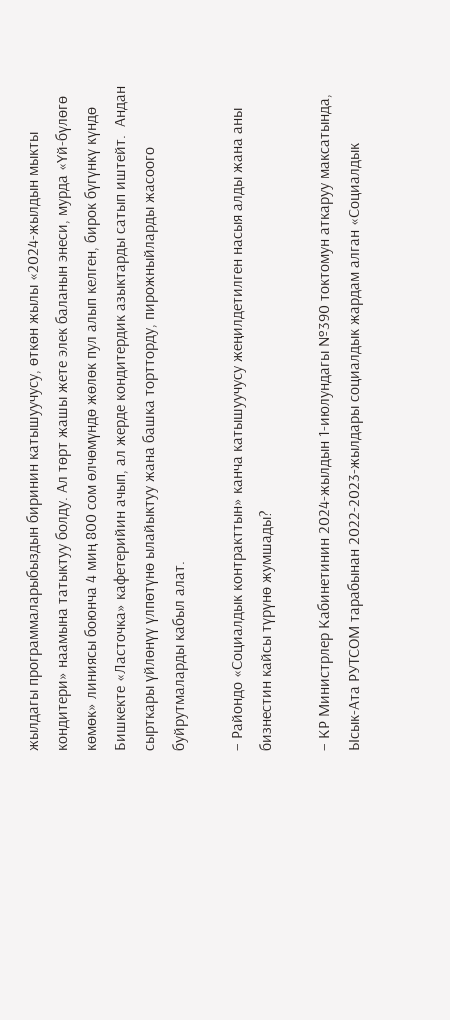жылдагы программаларыбыздын биринин катышуучусу, өткөн жылы «2024-жылдын мыкты кондитери» наамына татыктуу болду. Ал төрт жашы жете элек баланын энеси, мурда «Үй-бүлөгө көмөк» линиясы боюнча 4 миң 800 сом өлчөмүндө жөлөк пул алып келген, бирок бүгүнкү күндө Бишкекте «Ласточка» кафетерийин ачып, ал жерде кондитердик азыктарды сатып иштейт.  Андан сырткары үйлөнүү үлпөтүнө ылайыктуу жана башка тортторду, пирожныйларды жасоого буйрутмаларды кабыл алат.

– Райондо «Социалдык контракттын» канча катышуучусу жеңилдетилген насыя алды жана аны бизнестин кайсы түрүнө жумшады?

– КР Министрлер Кабинетинин 2024-жылдын 1-июлундагы №390 токтомун аткаруу максатында, Ысык-Ата РУТСОМ тарабынан 2022-2023-жылдары социалдык жардам алган «Социалдык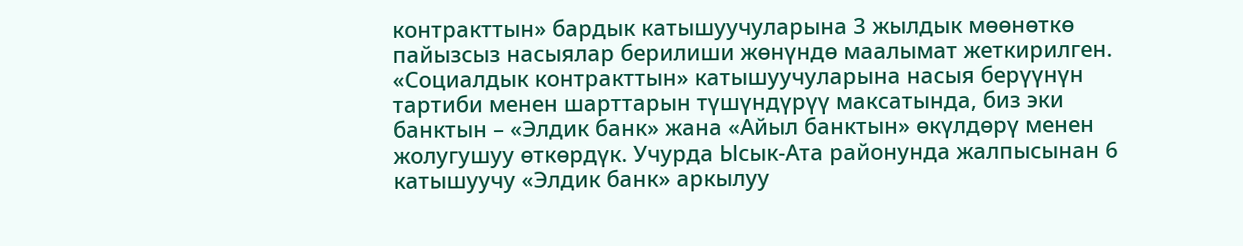контракттын» бардык катышуучуларына 3 жылдык мөөнөткө пайызсыз насыялар берилиши жөнүндө маалымат жеткирилген. «Социалдык контракттын» катышуучуларына насыя берүүнүн тартиби менен шарттарын түшүндүрүү максатында, биз эки банктын – «Элдик банк» жана «Айыл банктын» өкүлдөрү менен жолугушуу өткөрдүк. Учурда Ысык-Ата районунда жалпысынан 6 катышуучу «Элдик банк» аркылуу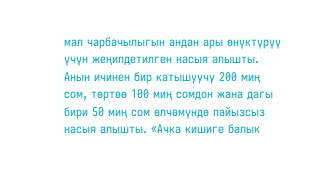мал чарбачылыгын андан ары өнүктүрүү үчүн жеңилдетилген насыя алышты. Анын ичинен бир катышуучу 200 миң сом, төртөө 100 миң сомдон жана дагы бири 50 миң сом өлчөмүндө пайызсыз насыя алышты. «Ачка кишиге балык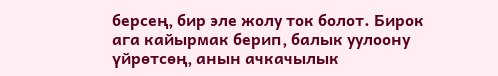берсең, бир эле жолу ток болот. Бирок ага кайырмак берип, балык уулоону үйрөтсөң, анын ачкачылык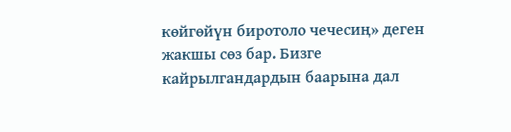көйгөйүн биротоло чечесиң» деген жакшы сөз бар. Бизге кайрылгандардын баарына дал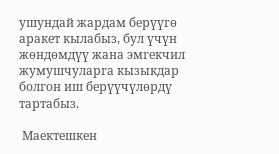ушундай жардам берүүгө аракет кылабыз, бул үчүн жөндөмдүү жана эмгекчил жумушчуларга кызыкдар болгон иш берүүчүлөрдү тартабыз.

 Маектешкен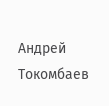Андрей Токомбаев